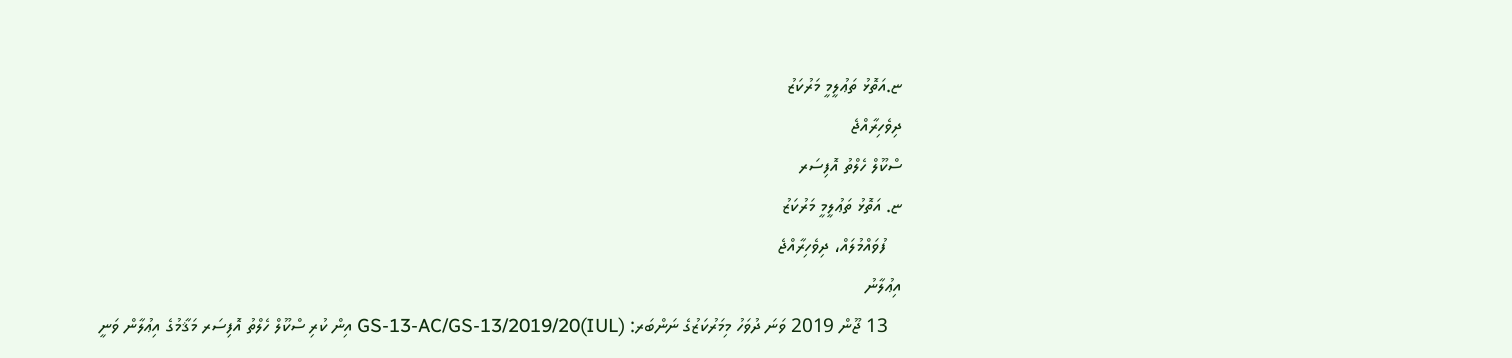ޏ.އަތޮޅު ތަޢުލީމީ މަރުކަޒު
ދިވެހިރާއްޖެ
ސްކޫލް ހެލްތު އޮފިސަރ
ޏ. އަތޮޅު ތަޢުލީމީ މަރުކަޒު
   ފުވައްމުލައް، ދިވެހިރާއްޖެ
އިޢުލާނު
   13 ޖޫން 2019 ވަނަ ދުވަހު މިމަރުކަޒުގެ ނަންބަރ: (IUL)GS-13-AC/GS-13/2019/20 އިން ކުރި ސްކޫލް ހެލްތު އޮފިސަރ މަޤާމުގެ އިޢުލާން ވަނީ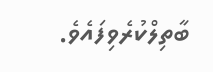ބާތިލްކުރެވިފައެވެ.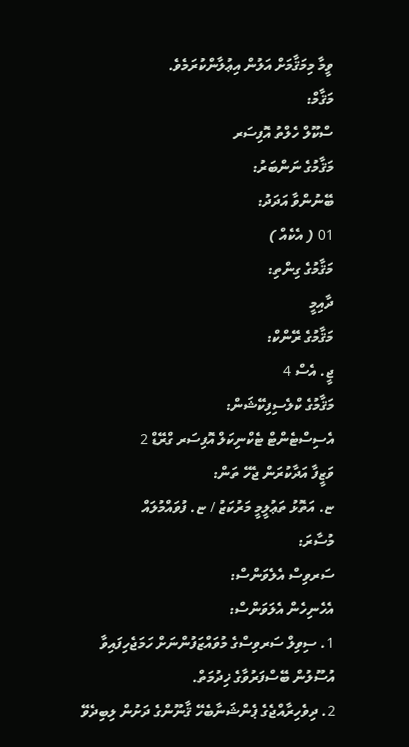ވީމާ މިމަޤާމަށް އަލުން އިޢުލާންކުރަމެވެ.
މަޤާމް:
ސްކޫލް ހެލްތު އޮފިސަރ
މަޤާމުގެ ނަންބަރު:
ބޭނުންވާ އަދަދު:
01 ( އެކެއް )
މަޤާމުގެ ގިންތި:
ދާއިމީ
މަޤާމުގެ ރޭންކް:
ޖީ. އެސް 4
މަޤާމުގެ ކްލެސިފިކޭޝަން:
އެސިސްޓެންޓް ޓެކްނިކަލް އޮފިސަރ ގްރޭޑް 2
ވަޒީފާ އަދާކުރަން ޖެހޭ ތަން:
ޏ. އަތޮޅު ތަޢުލީމީ މަރުކަޒު / ޏ. ފުވައްމުލައް
މުސާރަ:
ސަރވިސް އެލެވަންސް:
އެހެނިހެން އެލަވަންސް:
1. ސިވިލް ސަރވިސްގެ މުވައްޒަފުންނަށް ހަމަޖެހިފައިވާ އުސޫލުން ބޭސްފަރުވާގެ ޚިދުމަތް.
2. ދިވެހިރާއްޖެގެ ޕެންޝަނާބެހޭ ޤާނޫންގެ ދަށުން ލިބިދެވޭ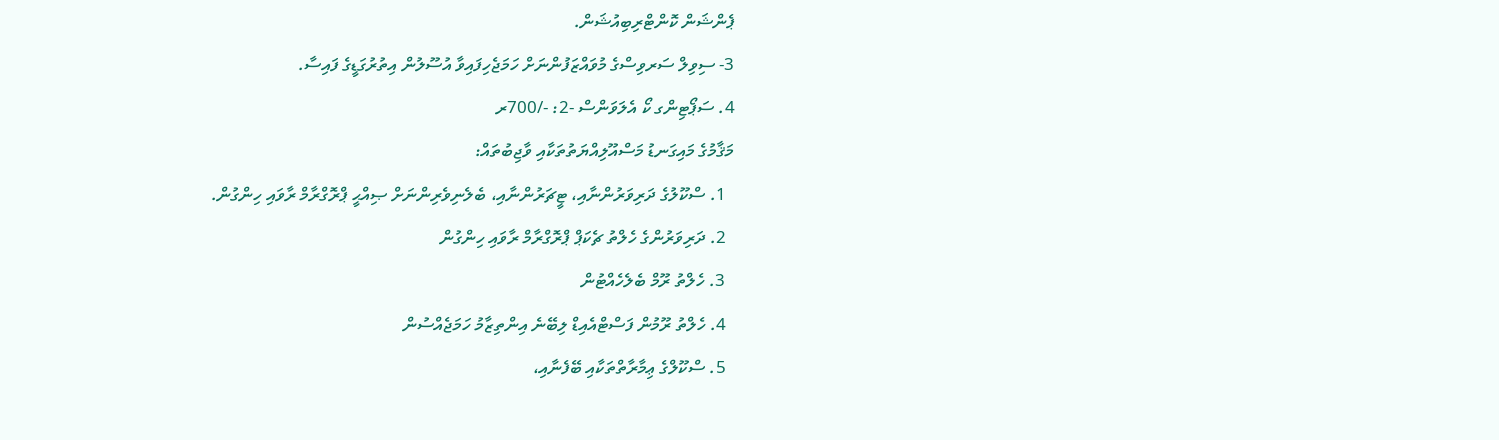ޕެންޝަން ކޮންޓްރިބިއުޝަން.
3- ސިވިލް ސަރވިސްގެ މުވައްޒަފުންނަށް ހަމަޖެހިފައިވާ އުސޫލުން އިތުރުގަޑީގެ ފައިސާ.
4. ސަޕޯޓިންގ ކޯ އެލަވަންސް -2: -/700ރ
މަޤާމުގެ މައިގަނޑު މަސްއޫލިއްޔަތުތަކާއި ވާޖިބުތައް:
  1. ސްކޫލުގެ ދަރިވަރުންނާއި، ޓީޗަރުންނާއި، ބެލެނިވެރިންނަށް ޞިއްޙީ ޕްރޮގްރާމް ރާވައި ހިންގުން.
  2. ދަރިވަރުންގެ ހެލްތު ޗެކަޕް ޕްރޮގްރާމް ރާވައި ހިންގުން
  3. ހެލްތު ރޫމް ބެލެހެއްޓުން
  4. ހެލްތު ރޫމުން ފަސްޓްއެއިޑް ލިބޭނެ އިންތިޒާމު ހަމަޖެއްސުން
  5. ސްކޫލްގެ ޢިމާރާތްތަކާއި ބޭފެނާއި،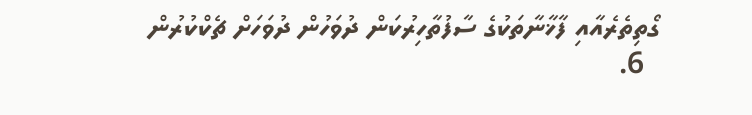ގޯތިތެރެއާއި ފާޚާނާތަކުގެ ސާފުތާހިރުކަން ދުވަހުން ދުވަހަށް ޗެކްކުރުން
  6.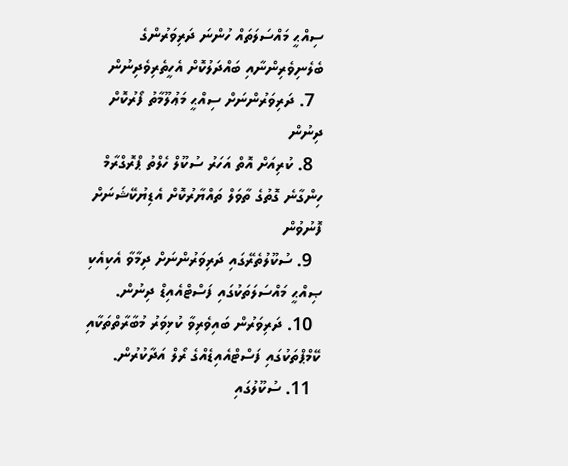ސިއްޙީ މައްސަލަތައް ހުންނަ ދަރިވަރުންގެ ބެލެނިވެރިންނާއި ބައްދަލުކޮށް އެހީތެރިވެދިނުން
  7. ދަރިވަރުންނަށް ސިއްޙީ މަޢުލޫމާތު ފޯރުކޮށް ދިނުން
  8. ކުރިއަށް އޮތް އަހަރު ސުކޫލް ހެލްތު ޕްރޮގްރާމް ހިންގާނެ ގޮތުގެ ތާވަލް ތައްޔާރުކޮށް އެޑިޔުކޭޝަނަށް ފޮނުވުން
  9. ސުކޫލުތެރޭގައި ދަރިވަރުންނަށް ދިމާވާ އެކިއެކި ޞިއްޙީ މައްސަލަތަކުގައި ފަސްޓްއެއިޑް ދިނުން.
  10. ދަރިވަރުން ބައިވެރިވާ ކުޅިވަރު މުބާރާތްތަކާއި ކޭމްޕްތަކުގައި ފަސްޓްއެއިޑެއްގެ ރޯލް އަދާކުރުން.
  11. ސުކޫލުގައި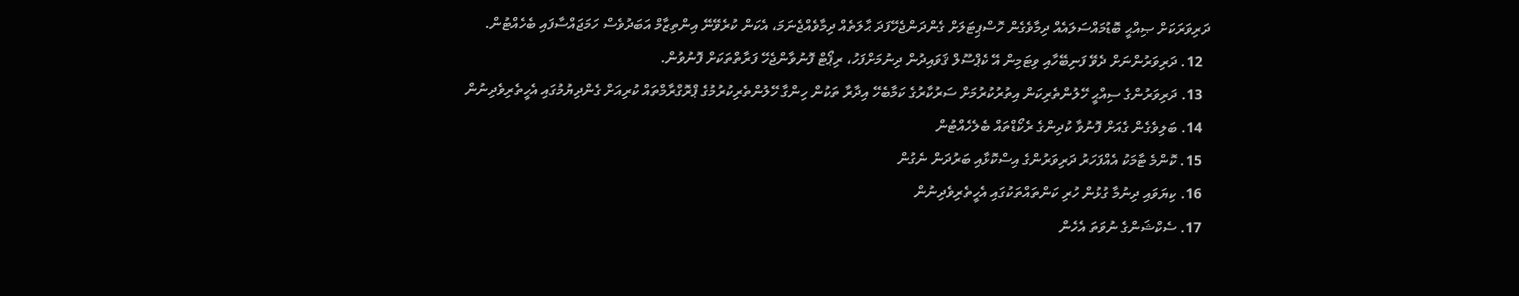ދަރިވަރަކަށް ޞިއްޙީ ބޮޑުމައްސަލައެއް ދިމާވެގެން ހޮސްޕިޓަލަށް ގެންދަންޖެހޭފަދަ ޙާލަތެއް ދިމާވެއްޖެނަމަ، އެކަން ކުރެވޭނޭ އިންތިޒާމް އަބަދުވެސް ހަމަޖައްސާފައި ބެހެއްޓުން.
  12. ދަރިވަރުންނަށް ދެވޭ ފަނިބޭހާއި ވިޓަމިން އޭ ކެޕްސޫލް ޤަވައިދުން ދިނުމަށްފަހު، ރިޕޯޓް ފޮނުވާންޖެހޭ ފަރާތްތަކަށް ފޮނުވުން.
  13. ދަރިވަރުންގެ ސިއްޙީ ހޭލުންތެރިކަން އިތުރުކުރުމަށް ސަރުކާރުގެ ކަމާބެހޭ އިދާރާ ތަކުން ހިންގާ ހޭލުންތެރިކުރުމުގެ ޕްރޮގްރާމްތައް ކުރިއަށް ގެންދިޔުމުގައި އެހީތެރިވެދިނުން
  14. ބަލިވެގެން ގެއަށް ފޮނުވާ ކުދިންގެ ރެކޯޑްތައް ބެލެހެއްޓުން
  15. ކޮންމެ ޓާމަކު އެއްފަހަރު ދަރިވަރުންގެ އިސްކޮޅާއި ބަރުދަން ނެގުން
  16. ކިޔަވައި ދިނުމާ ގުޅުން ހުރި ކަންތައްތަކުގައި އެހީތެރިވެދިނުން
  17. ސެކްޝަންގެ ނުވަތަ އެހެން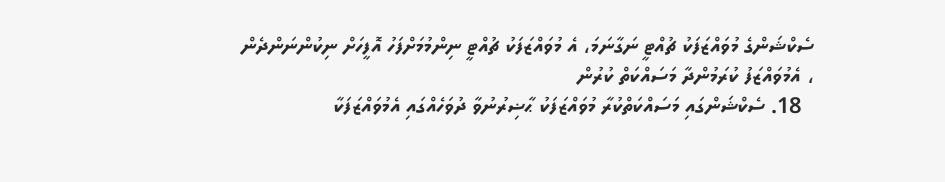ސެކްޝަންގެ މުވައްޒަފަކު ޗުއްޓީ ނަގާނަމަ، އެ މުވައްޒަފަކު ޗުއްޓީ ނިންމުމަށްފަހު އޮފީހަށް ނިކުންނަންދެން ، އެމުވައްޒަފު ކުރަމުންދާ މަސައްކަތް ކުރުން
  18. ސެކްޝަންގައި މަސައްކަތްކުރާ މުވައްޒަފަކު ޙާޟިރުނުވާ ދުވަހެއްގައި އެމުވައްޒަފަކާ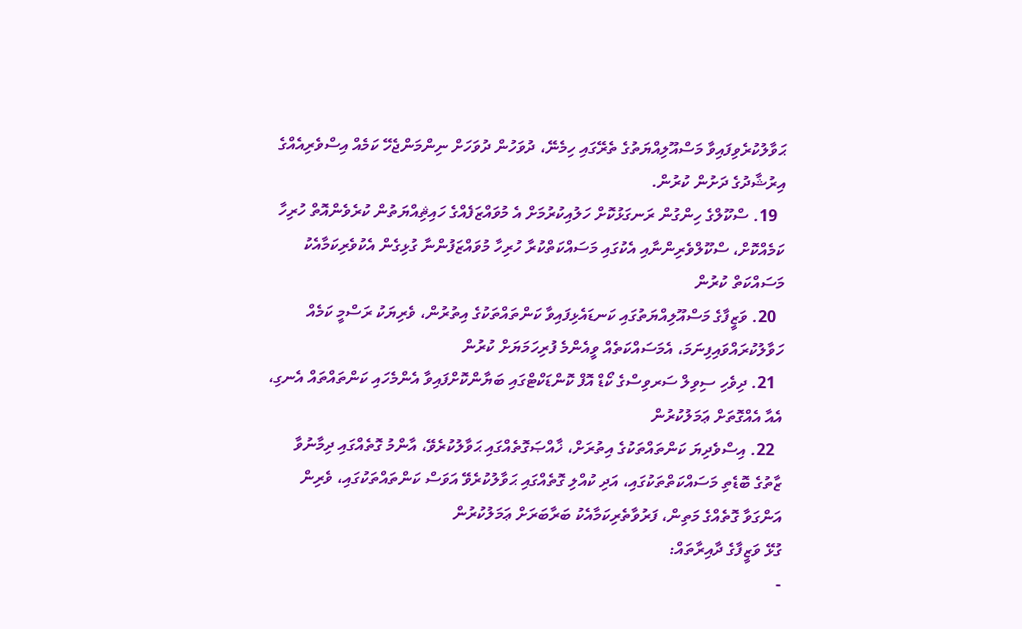ޙަވާލުކުރެވިފައިވާ މަސްއޫލިއްޔަތުގެ ތެރޭގައި ހިމެނޭ، ދުވަހުން ދުވަހަށް ނިންމަންޖެހޭ ކަމެއް އިސްވެރިއެއްގެ އިރުޝާދުގެ ދަށުން ކުރުން.
  19. ސްކޫލްގެ ހިންގުން ރަނގަޅުކޮށް ހަލުއިކުރުމަށް އެ މުވައްޒަފެއްގެ ހައިޘިއްޔަތުން ކުރެވެންއޮތް ހުރިހާ ކަމެއްކޮށް، ސްކޫލްވެރިންނާއި އެކުގައި މަސައްކަތްކުރާ ހުރިހާ މުވައްޒަފުންނާ ގުޅިގެން އެކުވެރިކަމާއެކު މަސައްކަތް ކުރުން
  20. ވަޒީފާގެ މަސްއޫލިއްޔަތުގައި ކަނޑައެޅިފައިވާ ކަންތައްތަކުގެ އިތުރުން، ވެރިޔަކު ރަސްމީ ކަމެއް ހަވާލުކުރައްވައިފިނަމަ، އެމަސައްކަތެއް ވީއެންމެ ފުރިހަމަޔަށް ކުރުން
  21. ދިވެހި ސިވިލް ސަރވިސްގެ ކޯޑް އޮފް ކޮންޑަކްޓްގައި ބަޔާންކޮށްފައިވާ އެންމެހައި ކަންތައްތައް އެނގި، އެއާ އެއްގޮތަށް ޢަމަލުކުރުން
  22. އިސްވެދިޔަ ކަންތައްތަކުގެ އިތުރަށް، ޚާއްޞަގޮތެއްގައި ޙަވާލުކުރެވޭ، އާންމު ގޮތެއްގައި ދިމާނުވާ ޒާތުގެ ބޮޑެތި މަސައްކަތްތަކުގައި، އަދި ކުއްލި ގޮތެއްގައި ޙަވާލުކުރެވޭ އަވަސް ކަންތައްތަކުގައި، ވެރިން އަންގަވާ ގޮތެއްގެ މަތިން، ފަރުވާތެރިކަމާއެކު ބަރާބަރަށް ޢަމަލުކުރުން
ގުޅޭ ވަޒީފާގެ ދާއިރާތައް:
-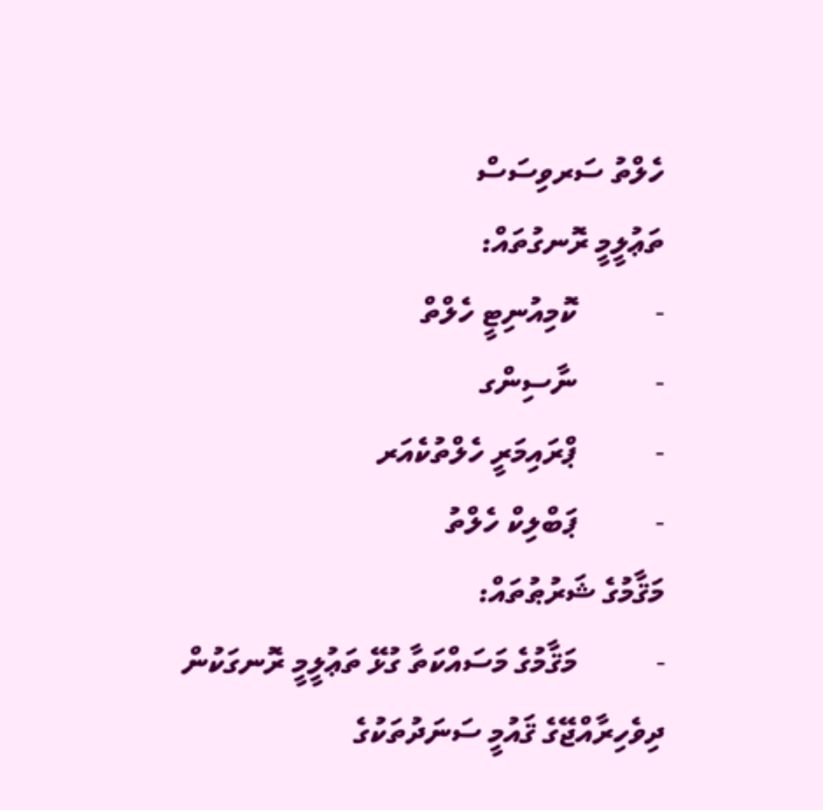ހެލްތު ސަރވިސަސް
ތަޢުލީމީ ރޮނގުތައް:
-          ކޮމިއުނިޓީ ހެލްތް
-          ނާސިންގ
-          ޕްރައިމަރީ ހެލްތުކެއަރ
-          ޕަބްލިކް ހެލްތު
މަޤާމުގެ ޝަރުޠުތައް:
-          މަޤާމުގެ މަސައްކަތާ ގުޅޭ ތަޢުލީމީ ރޮނގަކުން ދިވެހިރާއްޖޭގެ ޤައުމީ ސަނަދުތަކުގެ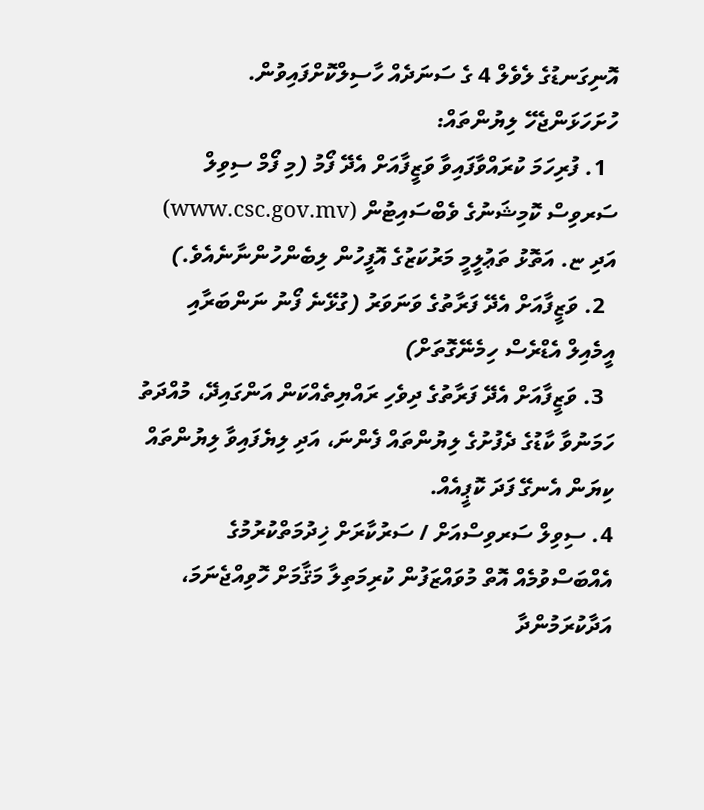އޮނިގަނޑުގެ ލެވެލް 4 ގެ ސަނަދެއް ހާސިލްކޮށްފައިވުން.
ހުށަހަޅަންޖެހޭ ލިޔުންތައް:
  1. ފުރިހަމަ ކުރައްވާފައިވާ ވަޒީފާއަށް އެދޭ ފޯމު (މި ފޯމް ސިވިލް ސަރވިސް ކޮމިޝަނުގެ ވެބްސައިޓުން (www.csc.gov.mv) އަދި ޏ. އަތޮޅު ތަޢުލީމީ މަރުކަޒުގެ އޮފީހުން ލިބެންހުންނާނެއެވެ.)
  2. ވަޒީފާއަށް އެދޭ ފަރާތުގެ ވަނަވަރު (ގުޅޭނެ ފޯނު ނަންބަރާއި އީމެއިލް އެޑްރެސް ހިމެނޭގޮތަށް)
  3. ވަޒީފާއަށް އެދޭ ފަރާތުގެ ދިވެހި ރައްޔިތެއްކަން އަންގައިދޭ، މުއްދަތު ހަމަނުވާ ކާޑުގެ ދެފުށުގެ ލިޔުންތައް ފެންނަ، އަދި ލިޔެފައިވާ ލިޔުންތައް ކިޔަން އެނގޭ ފަދަ ކޮޕީއެއް.
4. ސިވިލް ސަރވިސްއަށް / ސަރުކާރަށް ޚިދުމަތްކުރުމުގެ އެއްބަސްވުމެއް އޮތް މުވައްޒަފުން ކުރިމަތިލާ މަޤާމަށް ހޮވިއްޖެނަމަ، އަދާކުރަމުންދާ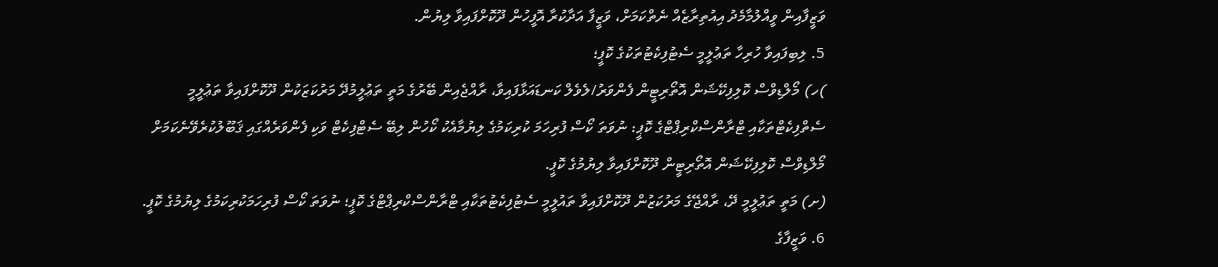ވަޒީފާއިން ވީއްލުމާމެދު އިއުތިރާޒެއް ނެތްކަމަށް، ވަޒީފާ އަދާކުރާ އޮފީހުން ދޫކޮށްފައިވާ ލިޔުން.
5. ލިބިފައިވާ ހުރިހާ ތަޢުލީމީ ސެޓުފިކެޓުތަކުގެ ކޮޕީ؛
)ހ) މޯލްޑިވްސް ކޮލިފިކޭޝަން އޮތޯރިޓީން ފެންވަރު/ލެވެލް ކަނޑައަޅާފައިވާ، ރާއްޖެއިން ބޭރުގެ މަތީ ތަޢުލީމުދޭ މަރުކަޒަކުން ދޫކޮށްފައިވާ ތަޢުލީމީ ސެތްފިކެޓްތަކާއި ޓްރާންސްކްރިޕްޓްގެ ކޮޕީ: ނުވަތަ ކޯސް ފުރިހަމަ ކުރިކަމުގެ ލިޔުމާއެކު ކޯހުން ލިބޭ ސެޓްފިކެޓް ވަކި ފެންވަރެއްގައި ޤަބޫލުކުރެވޭނެކަމަށް މޯލްޑިވްސް ކޮލިފިކޭޝަން އޮތޯރިޓީން ދޫކޮށްފައިވާ ލިޔުމުގެ ކޮޕީ.
(ށ) މަތީ ތަޢުލީމީ ދޭ، ރާއްޖޭގެ މަރުކަޒުން ދޫކޮށްފައިވާ ތައުލީމީ ސެޓުފިކެޓުތަކާއި ޓްރާންސްކްރިޕްޓްގެ ކޮޕީ؛ ނުވަތަ ކޯސް ފުރިހަމަކުރިކަމުގެ ލިޔުމުގެ ކޮޕީ.
6. ވަޒީފާގެ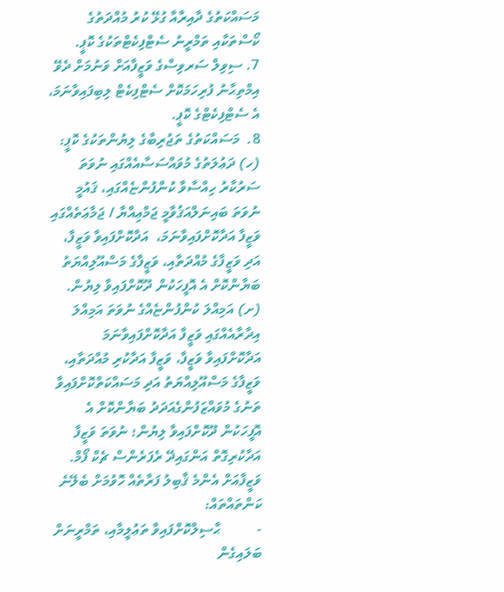މަސައްކަތުގެ ދާއިރާއާ ގުޅޭ ކުރު މުއްދަތުގެ ކޯސްތަކާއި ތަމްރީނު ސެޓްފިކެޓްތަކުގެ ކޮޕީ.
7. ސިވިލް ސަރވިސްގެ ވަޒީފާއަށް ވަނުމަށް ދެވޭ އިމްތިޙާނު ފުރިހަމަކޮށް ސެޓްފިކެޓް ލިބިފައިވާނަމަ، އެ ސެޓްފިކެޓްގެ ކޮޕީ.
8.  މަސައްކަތުގެ ތަޖުރިބާގެ ލިޔުންތަކުގެ ކޮޕީ:
(ހ) ދަޢުލަތުގެ މުވައްސަސާއެއްގައި ނުވަތަ ސަރުކާރު ހިއްސާވާ ކުންފުންޏެއްގައި، ޤައުމީ ނުވަތަ ބައިނަލްއަޤުވާމީ ޖަމްޢިއްޔާ / ޖަމާޢަތެއްގައި ވަޒީފާ އަދާކޮށްފައިވާނަމަ،  އަދާކޮށްފައިވާ ވަޒީފާ، އަދި ވަޒީފާގެ މުއްދަތާއި، ވަޒީފާގެ މަސްއޫލިއްޔަތު ބަޔާންކޮށް އެ އޮފީހަކުން ދޫކޮށްފައިވާ ލިޔުން.
(ށ) އަމިއްލަ ކުންފުންޏެއްގެ ނުވަތަ އަމިއްލަ އިދާރާއެއްގައި ވަޒީފާ އަދާކޮށްފައިވާނަމަ އަދާކޮށްފައިވާ ވަޒީފާ، ވަޒީފާ އަދާކުރި މުއްދަތާއި، ވަޒީފާގެ މަސްއޫލިއްޔަތު އަދި މަސައްކަތްކޮށްފައިވާ ތަނުގެ މުވައްޒަފުންގެއަދަދު ބަޔާންކޮށް އެ އޮފީހަކުން ދޫކޮށްފައިވާ ލިޔުން؛ ނުވަތަ ވަޒީފާ އަދާކުރިގޮތް އަންގައިދޭ ރެފަރެންސް ޗެކް ފޯމް.
ވަޒީފާއަށް އެންމެ ޤާބިލު ފަރާތެއް ހޮވުމަށް ބެލޭނެ ކަންތައްތައް:
-          ޙާސިލްކޮށްފައިވާ ތަޢުލީމާއި، ތަމްރީނަށް ބަލައިގެން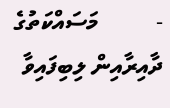-          މަސައްކަތުގެ ދާއިރާއިން ލިބިފައިވާ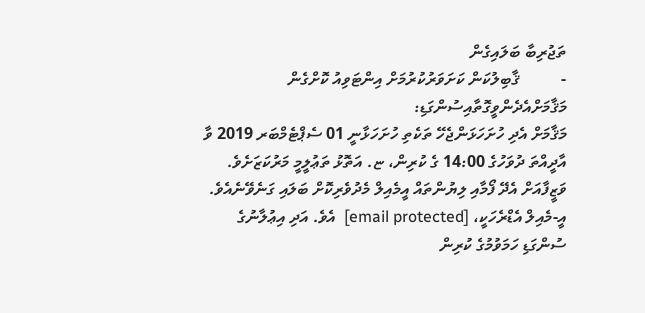ތަޖުރިބާ ބަލައިގެން
-          ޤާބިލުކަން ކަށަވަރުކުރުމަށް އިންޓަވިއު ކޮށްގެން
މަޤާމަށްއެދެންވީގޮތާއިސުންގަޑި:
މަޤާމަށް އެދި ހުށަހަޅަންޖެހޭ ތަކެތި ހުށަހަޅާނީ 01 ސެޕްޓެމްބަރ 2019 ވާ އާދީއްތަ ދުވަހުގެ 14:00 ގެ ކުރިން، ޏ. އަތޮޅު ތަޢުލީމީ މަރުކަޒަށެވެ. ވަޒީފާއަށް އެދޭ ފޯމާއި ލިޔުންތައް އީމެއިލް މެދުވެރިކޮށް ބަލައި ގަނެވޭނެއެވެ. އީ-މެއިލް އެޑްރެހަކީ، [email protected]  އެވެ. އަދި އިޢުލާނުގެ ސުންގަޑި ހަމަވުމުގެ ކުރިން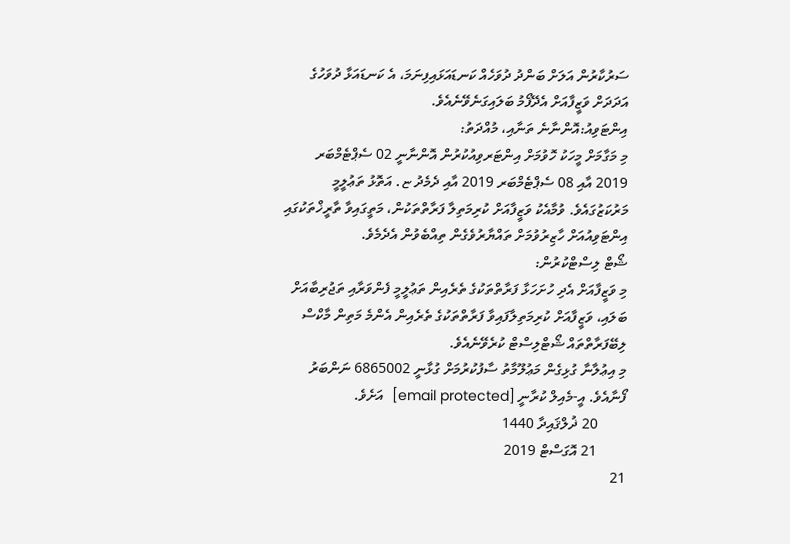ސަރުކާރުން އަލަށް ބަންދު ދުވަހެއް ކަނޑައަޅައިފިނަމަ، އެ ކަނޑައަޅާ ދުވަހުގެ އަދަދަށް ވަޒީފާއަށް އެދޭފޯމު ބަލައިގަނެވޭނެއެވެ.
އިންޓަވިއު:އޮންނާނެ ތަނާއި، މުއްދަތު:
މި މަގާމަށް މީހަކު ހޮވުމަށް އިންޓަރވިއުކުރުން އޮންނާނީ 02 ސެޕްޓެމްބަރ 2019 އާއި 08 ސެޕްޓެމްބަރ 2019 އާއި ދެމެދު ޏ. އަތޮޅު ތަޢުލީމީ މަރުކަޒުގައެވެ. ވުމާއެކު ވަޒީފާއަށް ކުރިމަތިލާ ފަރާތްތަކުން، މަތީގައިވާ ތާރީޚްތަކުގައި އިންޓަވިއުއަށް ހާޒިރުވުމަށް ތައްޔާރުވެގެން ތިއްބެވުން އެދެމެވެ.
ޝޯޓް ލިސްޓްކުރުން:
މި ވަޒީފާއަށް އެދި ހުށަހަޅާ ފަރާތްތަކުގެ ތެރެއިން ތަޢުލީމީ ފެންވަރާއި ތަޖުރިބާއަށް ބަލައި، ވަޒީފާއަށް ކުރިމަތިލާފައިވާ ފަރާތްތަކުގެ ތެރެއިން އެންމެ މަތިން މާކްސް ލިބޭފަރާތްތައް ޝޯޓްލިސްޓް ކުރެވޭނެއެވެ.
މި އިޢުލާނާ ގުޅިގެން މަޢުލޫމާތު ސާފުކުރުމަށް ގުޅާނީ 6865002 ނަންބަރު ފޯނާއެވެ. އީ-މެއިލް ކުރާނީ [email protected]  އަށެވެ.
        20 ޛުލްޤައިދާ 1440
        21 އޮގަސްޓް 2019
21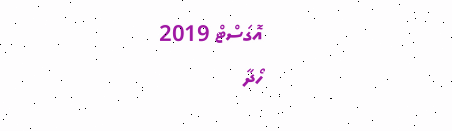އޮގަސްޓް 2019
ހޯދާ